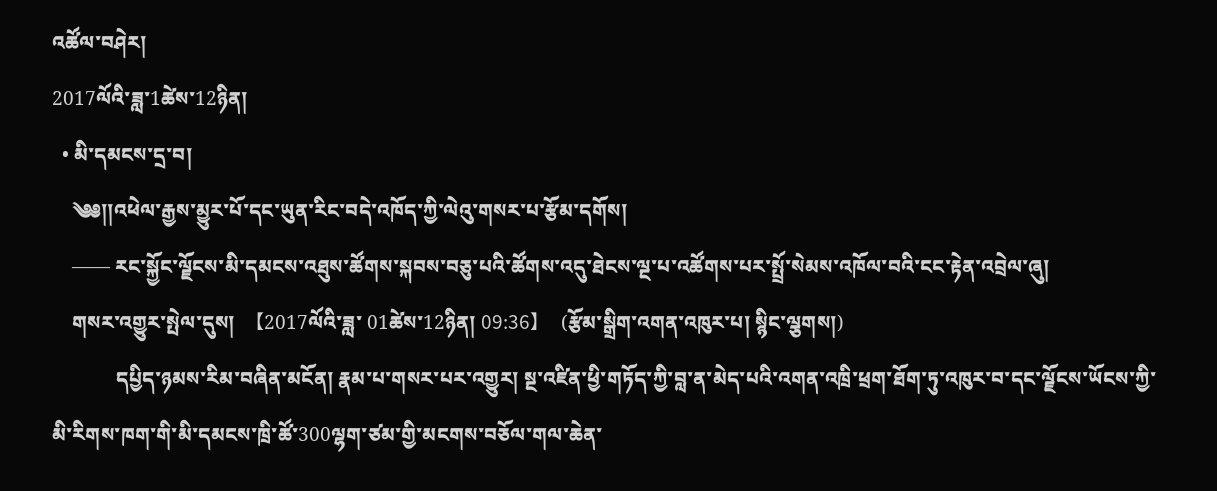འཚོལ་བཤེར།
2017ལོའི་ཟླ་1ཚེས་12ཉིན།
  • མི་དམངས་དྲ་བ།
    ༄༅།།འཕེལ་རྒྱས་མྱུར་པོ་དང་ཡུན་རིང་བདེ་འཁོད་ཀྱི་ལེའུ་གསར་པ་རྩོམ་དགོས།
    —— རང་སྐྱོང་ལྗོངས་མི་དམངས་འཐུས་ཚོགས་སྐབས་བཅུ་པའི་ཚོགས་འདུ་ཐེངས་ལྔ་པ་འཚོགས་པར་སྤྲོ་སེམས་འཁོལ་བའི་ངང་རྟེན་འབྲེལ་ཞུ།
    གསར་འགྱུར་སྤེལ་དུས།  【2017ལོའི་ཟླ་ 01ཚེས་12ཉིན། 09:36】   (རྩོམ་སྒྲིག་འགན་འཁུར་པ། སྙིང་ལྕགས།)
             དཔྱིད་ཉམས་རིམ་བཞིན་མངོན། རྣམ་པ་གསར་པར་འགྱུར། སྔ་འཛིན་ཕྱི་གཏོད་ཀྱི་བླ་ན་མེད་པའི་འགན་འཁྲི་ཕྲག་ཐོག་ཏུ་འཁུར་བ་དང་ལྗོངས་ཡོངས་ཀྱི་མི་རིགས་ཁག་གི་མི་དམངས་ཁྲི་ཚོ་300ལྷག་ཙམ་གྱི་མངགས་བཅོལ་གལ་ཆེན་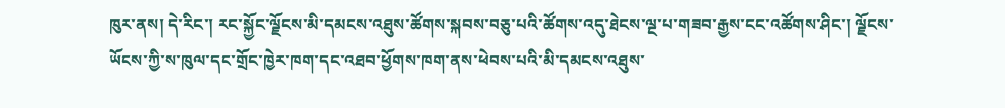ཁུར་ནས། དེ་རིང་། རང་སྐྱོང་ལྗོངས་མི་དམངས་འཐུས་ཚོགས་སྐབས་བཅུ་པའི་ཚོགས་འདུ་ཐེངས་ལྔ་པ་གཟབ་རྒྱས་ངང་འཚོགས་ཤིང་། ལྗོངས་ཡོངས་ཀྱི་ས་ཁུལ་དང་གྲོང་ཁྱེར་ཁག་དང་འཐབ་ཕྱོགས་ཁག་ནས་ཕེབས་པའི་མི་དམངས་འཐུས་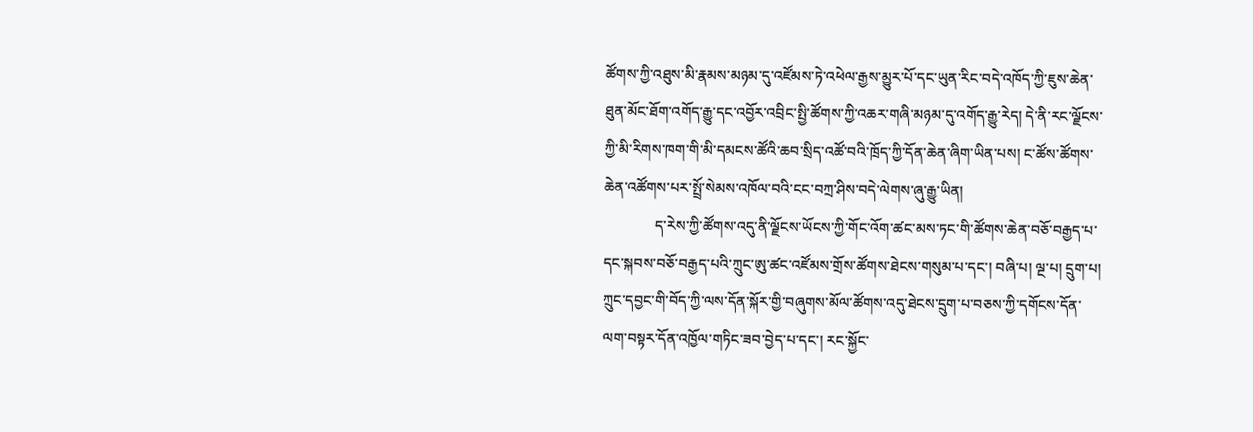ཚོགས་ཀྱི་འཐུས་མི་རྣམས་མཉམ་དུ་འཛོམས་ཏེ་འཕེལ་རྒྱས་མྱུར་པོ་དང་ཡུན་རིང་བདེ་འཁོད་ཀྱི་ཇུས་ཆེན་ཐུན་མོང་ཐོག་འགོད་རྒྱུ་དང་འབྱོར་འབྲིང་སྤྱི་ཚོགས་ཀྱི་འཆར་གཞི་མཉམ་དུ་འགོད་རྒྱུ་རེད། དེ་ནི་རང་ལྗོངས་ཀྱི་མི་རིགས་ཁག་གི་མི་དམངས་ཚོའི་ཆབ་སྲིད་འཚོ་བའི་ཁྲོད་ཀྱི་དོན་ཆེན་ཞིག་ཡིན་པས། ང་ཚོས་ཚོགས་ཆེན་འཚོགས་པར་སྤྲོ་སེམས་འཁོལ་བའི་ངང་བཀྲ་ཤིས་བདེ་ལེགས་ཞུ་རྒྱུ་ཡིན།
              ད་རེས་ཀྱི་ཚོགས་འདུ་ནི་ལྗོངས་ཡོངས་ཀྱི་གོང་འོག་ཚང་མས་ཏང་གི་ཚོགས་ཆེན་བཅོ་བརྒྱད་པ་དང་སྐབས་བཅོ་བརྒྱད་པའི་ཀྲུང་ཨུ་ཚང་འཛོམས་གྲོས་ཚོགས་ཐེངས་གསུམ་པ་དང་། བཞི་པ། ལྔ་པ། དྲུག་པ། ཀྲུང་དབྱང་གི་བོད་ཀྱི་ལས་དོན་སྐོར་གྱི་བཞུགས་མོལ་ཚོགས་འདུ་ཐེངས་དྲུག་པ་བཅས་ཀྱི་དགོངས་དོན་ལག་བསྟར་དོན་འཁྱོལ་གཏིང་ཟབ་བྱེད་པ་དང་། རང་སྐྱོང་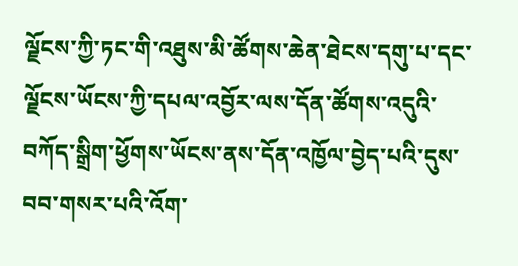ལྗོངས་ཀྱི་ཏང་གི་འཐུས་མི་ཚོགས་ཆེན་ཐེངས་དགུ་པ་དང་ལྗོངས་ཡོངས་ཀྱི་དཔལ་འབྱོར་ལས་དོན་ཚོགས་འདུའི་བཀོད་སྒྲིག་ཕྱོགས་ཡོངས་ནས་དོན་འཁྱོལ་བྱེད་པའི་དུས་བབ་གསར་པའི་འོག་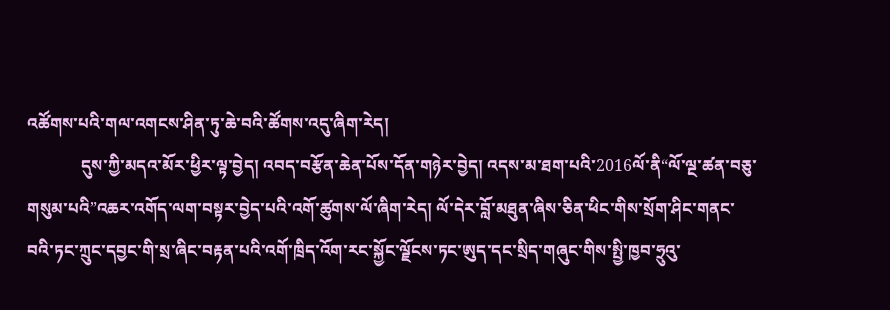འཚོགས་པའི་གལ་འགངས་ཤིན་ཏུ་ཆེ་བའི་ཚོགས་འདུ་ཞིག་རེད།
             དུས་ཀྱི་མདའ་མོར་ཕྱིར་ལྟ་བྱེད། འབད་བརྩོན་ཆེན་པོས་དོན་གཉེར་བྱེད། འདས་མ་ཐག་པའི་2016ལོ་ནི“ལོ་ལྔ་ཚན་བཅུ་གསུམ་པའི”འཆར་འགོད་ལག་བསྟར་བྱེད་པའི་འགོ་ཚུགས་ལོ་ཞིག་རེད། ལོ་དེར་བློ་མཐུན་ཞིས་ཅིན་ཕིང་གིས་སྲོག་ཤིང་གནང་བའི་ཏང་ཀྲུང་དབྱང་གི་སྲ་ཞིང་བརྟན་པའི་འགོ་ཁྲིད་འོག་རང་སྐྱོང་ལྗོངས་ཏང་ཨུད་དང་སྲིད་གཞུང་གིས་སྤྱི་ཁྱབ་ཧྲུའུ་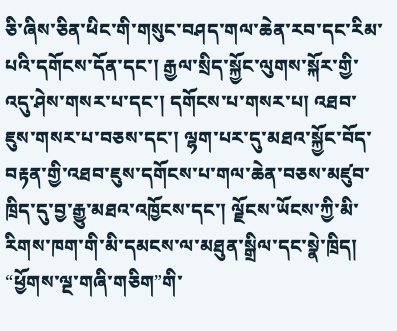ཅི་ཞིས་ཅིན་ཕིང་གི་གསུང་བཤད་གལ་ཆེན་རབ་དང་རིམ་པའི་དགོངས་དོན་དང་། རྒྱལ་སྲིད་སྐྱོང་ལུགས་སྐོར་གྱི་འདུ་ཤེས་གསར་པ་དང་། དགོངས་པ་གསར་པ། འཐབ་ཇུས་གསར་པ་བཅས་དང་། ལྷག་པར་དུ་མཐའ་སྐྱོང་བོད་བརྟན་གྱི་འཐབ་ཇུས་དགོངས་པ་གལ་ཆེན་བཅས་མཛུབ་ཁྲིད་དུ་བྱ་རྒྱུ་མཐའ་འཁྱོངས་དང་། ལྗོངས་ཡོངས་ཀྱི་མི་རིགས་ཁག་གི་མི་དམངས་ལ་མཐུན་སྒྲིལ་དང་སྣེ་ཁྲིད། “ཕྱོགས་ལྔ་གཞི་གཅིག”གི་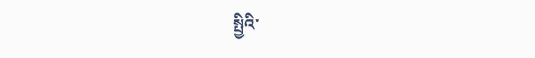སྤྱིའི་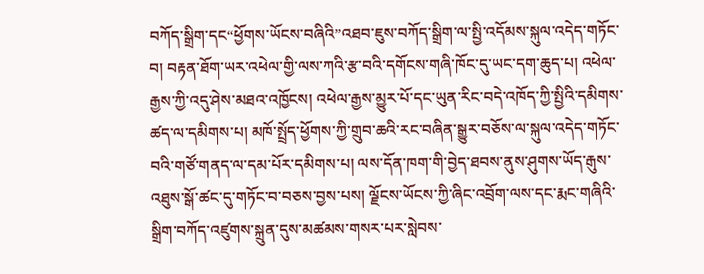བཀོད་སྒྲིག་དང“ཕྱོགས་ཡོངས་བཞིའི”འཐབ་ཇུས་བཀོད་སྒྲིག་ལ་སྤྱི་འདོམས་སྐུལ་འདེད་གཏོང་བ། བརྟན་ཐོག་ཡར་འཕེལ་གྱི་ལས་ཀའི་རྩ་བའི་དགོངས་གཞི་ཁོང་དུ་ཡང་དག་ཆུད་པ། འཕེལ་རྒྱས་ཀྱི་འདུ་ཤེས་མཐའ་འཁྱོངས། འཕེལ་རྒྱས་མྱུར་པོ་དང་ཡུན་རིང་བདེ་འཁོད་ཀྱི་སྤྱིའི་དམིགས་ཚད་ལ་དམིགས་པ། མཁོ་སྤྲོད་ཕྱོགས་ཀྱི་གྲུབ་ཆའི་རང་བཞིན་སྒྱུར་བཅོས་ལ་སྐུལ་འདེད་གཏོང་བའི་གཙོ་གནད་ལ་དམ་པོར་དམིགས་པ། ལས་དོན་ཁག་གི་བྱེད་ཐབས་ནུས་ཤུགས་ཡོད་རྒུས་འཐུས་སྒོ་ཚང་དུ་གཏོང་བ་བཅས་བྱས་པས། ལྗོངས་ཡོངས་ཀྱི་ཞིང་འབྲོག་ལས་དང་རྨང་གཞིའི་སྒྲིག་བཀོད་འཛུགས་སྐྲུན་དུས་མཚམས་གསར་པར་སླེབས་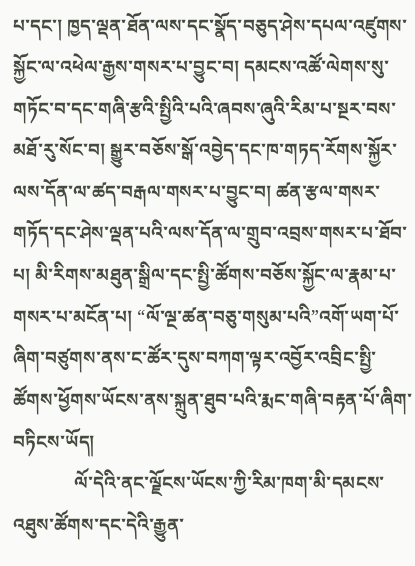པ་དང་། ཁྱད་ལྡན་ཐོན་ལས་དང་སྣོད་བཅུད་ཤེས་དཔལ་འཛུགས་སྐྱོང་ལ་འཕེལ་རྒྱས་གསར་པ་བྱུང་བ། དམངས་འཚོ་ལེགས་སུ་གཏོང་བ་དང་གཞི་རྩའི་སྤྱིའི་པའི་ཞབས་ཞུའི་རིམ་པ་སྔར་བས་མཐོ་རུ་སོང་བ། སྒྱུར་བཅོས་སྒོ་འབྱེད་དང་ཁ་གཏད་རོགས་སྐྱོར་ལས་དོན་ལ་ཚད་བརྒལ་གསར་པ་བྱུང་བ། ཚན་རྩལ་གསར་གཏོད་དང་ཤེས་ལྡན་པའི་ལས་དོན་ལ་གྲུབ་འབྲས་གསར་པ་ཐོབ་པ། མི་རིགས་མཐུན་སྒྲིལ་དང་སྤྱི་ཚོགས་བཅོས་སྐྱོང་ལ་རྣམ་པ་གསར་པ་མངོན་པ། “ལོ་ལྔ་ཚན་བཅུ་གསུམ་པའི”འགོ་ཡག་པོ་ཞིག་བཙུགས་ནས་ང་ཚོར་དུས་བཀག་ལྟར་འབྱོར་འབྲིང་སྤྱི་ཚོགས་ཕྱོགས་ཡོངས་ནས་སྐྲུན་ཐུབ་པའི་རྨང་གཞི་བརྟན་པོ་ཞིག་བཏིངས་ཡོད།
             ལོ་དེའི་ནང་ལྗོངས་ཡོངས་ཀྱི་རིམ་ཁག་མི་དམངས་འཐུས་ཚོགས་དང་དེའི་རྒྱུན་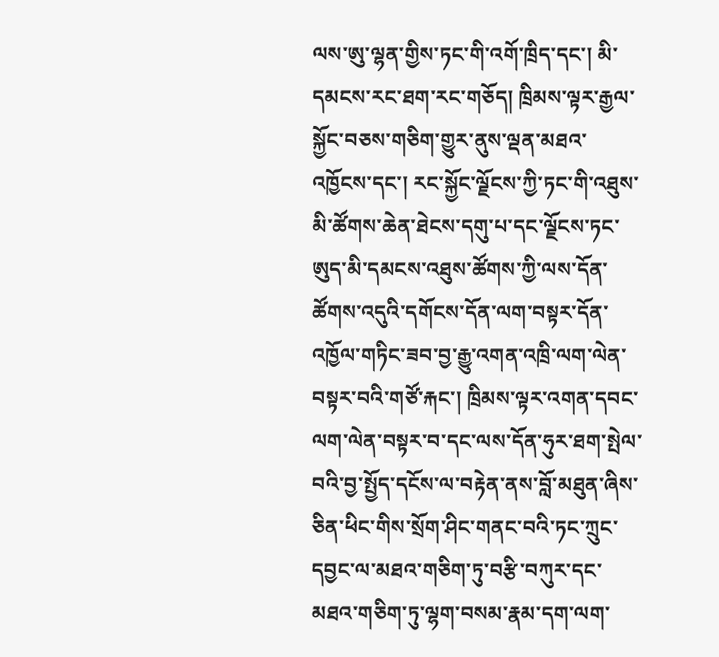ལས་ཨུ་ལྷན་གྱིས་ཏང་གི་འགོ་ཁྲིད་དང་། མི་དམངས་རང་ཐག་རང་གཅོད། ཁྲིམས་ལྟར་རྒྱལ་སྐྱོང་བཅས་གཅིག་གྱུར་ནུས་ལྡན་མཐའ་འཁྱོངས་དང་། རང་སྐྱོང་ལྗོངས་ཀྱི་ཏང་གི་འཐུས་མི་ཚོགས་ཆེན་ཐེངས་དགུ་པ་དང་ལྗོངས་ཏང་ཨུད་མི་དམངས་འཐུས་ཚོགས་ཀྱི་ལས་དོན་ཚོགས་འདུའི་དགོངས་དོན་ལག་བསྟར་དོན་འཁྱོལ་གཏིང་ཟབ་བྱ་རྒྱུ་འགན་འཁྲི་ལག་ལེན་བསྟར་བའི་གཙོ་རྐང་། ཁྲིམས་ལྟར་འགན་དབང་ལག་ལེན་བསྟར་བ་དང་ལས་དོན་ཧུར་ཐག་སྤེལ་བའི་བྱ་སྤྱོད་དངོས་ལ་བརྟེན་ནས་བློ་མཐུན་ཞིས་ཅིན་ཕིང་གིས་སྲོག་ཤིང་གནང་བའི་ཏང་ཀྲུང་དབྱང་ལ་མཐའ་གཅིག་ཏུ་བརྩི་བཀུར་དང་མཐའ་གཅིག་ཏུ་ལྷག་བསམ་རྣམ་དག་ལག་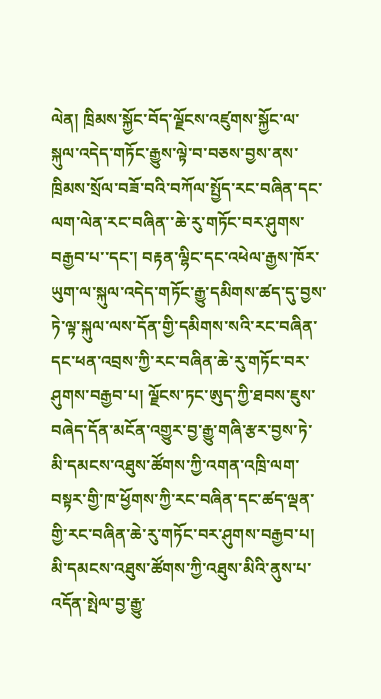ལེན། ཁྲིམས་སྐྱོང་བོད་ལྗོངས་འཛུགས་སྐྱོང་ལ་སྐུལ་འདེད་གཏོང་རྒྱུས་ལྟེ་བ་བཅས་བྱས་ནས་ཁྲིམས་སྲོལ་བཟོ་བའི་བཀོལ་སྤྱོད་རང་བཞིན་དང་ལག་ལེན་རང་བཞིན་་ཆེ་རུ་གཏོང་བར་ཤུགས་བརྒྱབ་པ་་དང་། བརྟན་ལྷིང་དང་འཕེལ་རྒྱས་ཁོར་ཡུག་ལ་སྐུལ་འདེད་གཏོང་རྒྱུ་དམིགས་ཚད་དུ་བྱས་ཏེ་ལྟ་སྐུལ་ལས་དོན་གྱི་དམིགས་སའི་རང་བཞིན་དང་ཕན་འབྲས་ཀྱི་རང་བཞིན་ཆེ་རུ་གཏོང་བར་ཤུགས་བརྒྱབ་པ། ལྗོངས་ཏང་ཨུད་ཀྱི་ཐབས་ཇུས་བཞེད་དོན་མངོན་འགྱུར་བྱ་རྒྱུ་གཞི་རྩར་བྱས་ཏེ་མི་དམངས་འཐུས་ཚོགས་ཀྱི་འགན་འཁྲི་ལག་བསྟར་གྱི་ཁ་ཕྱོགས་ཀྱི་རང་བཞིན་དང་ཚད་ལྡན་གྱི་རང་བཞིན་ཆེ་རུ་གཏོང་བར་ཤུགས་བརྒྱབ་པ། མི་དམངས་འཐུས་ཚོགས་ཀྱི་འཐུས་མིའི་ནུས་པ་འདོན་སྤེལ་བྱ་རྒྱུ་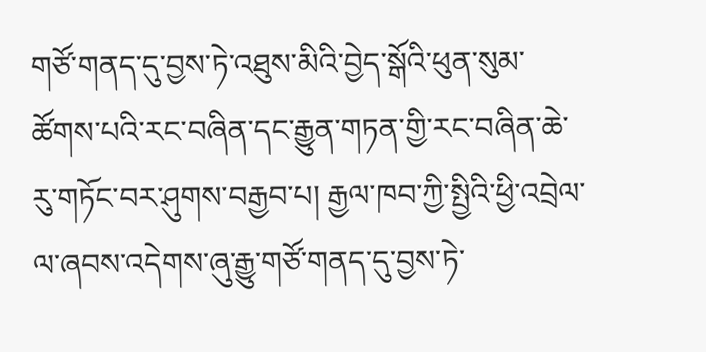གཙོ་གནད་དུ་བྱས་ཏེ་འཐུས་མིའི་བྱེད་སྒོའི་ཕུན་སུམ་ཚོགས་པའི་རང་བཞིན་དང་རྒྱུན་གཏན་གྱི་རང་བཞིན་ཆེ་རུ་གཏོང་བར་ཤུགས་བརྒྱབ་པ། རྒྱལ་ཁབ་ཀྱི་སྤྱིའི་ཕྱི་འབྲེལ་ལ་ཞབས་འདེགས་ཞུ་རྒྱུ་གཙོ་གནད་དུ་བྱས་ཏེ་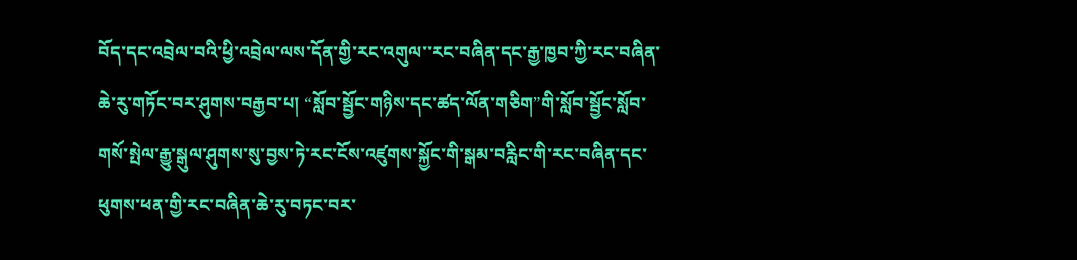བོད་དང་འབྲེལ་བའི་ཕྱི་འབྲེལ་ལས་དོན་གྱི་རང་འགུལ་་རང་བཞིན་དང་རྒྱ་ཁྱབ་ཀྱི་རང་བཞིན་ཆེ་རུ་གཏོང་བར་ཤུགས་བརྒྱབ་པ། “སློབ་སྦྱོང་གཉིས་དང་ཚད་ལོན་གཅིག”གི་སློབ་སྦྱོང་སློབ་གསོ་སྤེལ་རྒྱུ་སྒུལ་ཤུགས་སུ་བྱས་ཏེ་རང་ངོས་འཛུགས་སྐྱོང་གི་སྒམ་བརླིང་གི་རང་བཞིན་དང་ཕུགས་ཕན་གྱི་རང་བཞིན་ཆེ་རུ་བཏང་བར་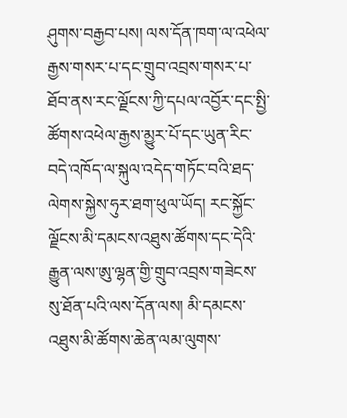ཤུགས་བརྒྱབ་པས། ལས་དོན་ཁག་ལ་འཕེལ་རྒྱས་གསར་པ་དང་གྲུབ་འབྲས་གསར་པ་ཐོབ་ནས་རང་ལྗོངས་ཀྱི་དཔལ་འབྱོར་དང་སྤྱི་ཚོགས་འཕེལ་རྒྱས་མྱུར་པོ་དང་ཡུན་རིང་བདེ་འཁོད་ལ་སྐུལ་འདེད་གཏོང་བའི་ཐད་ལེགས་སྐྱེས་ཧུར་ཐག་ཕུལ་ཡོད། རང་སྐྱོང་ལྗོངས་མི་དམངས་འཐུས་ཚོགས་དང་དེའི་རྒྱུན་ལས་ཨུ་ལྷན་གྱི་གྲུབ་འབྲས་གཟེངས་སུ་ཐོན་པའི་ལས་དོན་ལས། མི་དམངས་འཐུས་མི་ཚོགས་ཆེན་ལམ་ལུགས་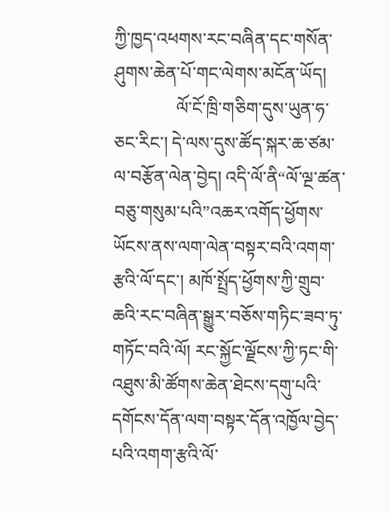ཀྱི་ཁྱད་འཕགས་རང་བཞིན་དང་གསོན་ཤུགས་ཆེན་པོ་གང་ལེགས་མངོན་ཡོད།
              ལོ་ངོ་ཁྲི་གཅིག་དུས་ཡུན་ཧ་ཅང་རིང་། དེ་ལས་དུས་ཚོད་སྐར་ཆ་ཙམ་ལ་བརྩོན་ལེན་བྱེད། འདི་ལོ་ནི“ལོ་ལྔ་ཚན་བཅུ་གསུམ་པའི”འཆར་འགོད་ཕྱོགས་ཡོངས་ནས་ལག་ལེན་བསྟར་བའི་འགག་རྩའི་ལོ་དང་། མཁོ་སྤྲོད་ཕྱོགས་ཀྱི་གྲུབ་ཆའི་རང་བཞིན་སྒྱུར་བཅོས་གཏིང་ཟབ་ཏུ་གཏོང་བའི་ལོ། རང་སྐྱོང་ལྗོངས་ཀྱི་ཏང་གི་འཐུས་མི་ཚོགས་ཆེན་ཐེངས་དགུ་པའི་དགོངས་དོན་ལག་བསྟར་དོན་འཁྱོལ་བྱེད་པའི་འགག་རྩའི་ལོ་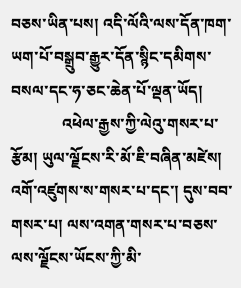བཅས་ཡིན་པས། འདི་ལོའི་ལས་དོན་ཁག་ཡག་པོ་བསྒྲུབ་རྒྱུར་དོན་སྙིང་དམིགས་བསལ་དང་ཧ་ཅང་ཆེན་པོ་ལྡན་ཡོད།
             འཕེལ་རྒྱས་ཀྱི་ལེའུ་གསར་པ་རྩོམ། ཡུལ་ལྗོངས་རི་མོ་ཇི་བཞིན་མཛེས། འགོ་འཛུགས་ས་གསར་པ་དང་། དུས་བབ་གསར་པ། ལས་འགན་གསར་པ་བཅས་ལས་ལྗོངས་ཡོངས་ཀྱི་མི་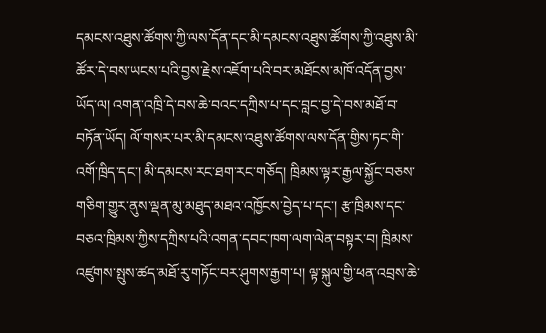དམངས་འཐུས་ཚོགས་ཀྱི་ལས་དོན་དང་མི་དམངས་འཐུས་ཚོགས་ཀྱི་འཐུས་མི་ཚོར་དེ་བས་ཡངས་པའི་བྱས་རྗེས་འཇོག་པའི་བར་མཐོངས་མཁོ་འདོན་བྱས་ཡོད་ལ། འགན་འཁྲི་དེ་བས་ཆེ་བའང་དཀྲིས་པ་དང་བླང་བྱ་དེ་བས་མཐོ་བ་བཏོན་ཡོད། ལོ་གསར་པར་མི་དམངས་འཐུས་ཚོགས་ལས་དོན་གྱིས་ཏང་གི་འགོ་ཁྲིད་དང་། མི་དམངས་རང་ཐག་རང་གཅོད། ཁྲིམས་ལྟར་རྒྱལ་སྐྱོང་བཅས་གཅིག་གྱུར་ནུས་ལྡན་མུ་མཐུད་མཐའ་འཁྱོངས་བྱེད་པ་དང་། རྩ་ཁྲིམས་དང་བཅའ་ཁྲིམས་ཀྱིས་དཀྲིས་པའི་འགན་དབང་ཁག་ལག་ལེན་བསྟར་བ། ཁྲིམས་འཛུགས་སྤུས་ཚད་མཐོ་རུ་གཏོང་བར་ཤུགས་རྒྱག་པ། ལྟ་སྐུལ་གྱི་ཕན་འབྲས་ཆེ་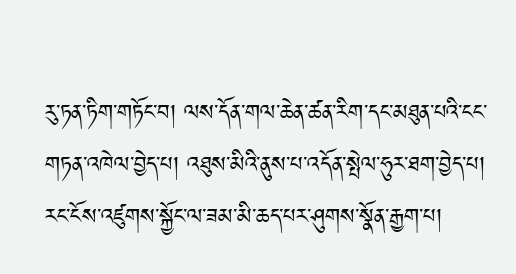རུ་ཏན་ཏིག་གཏོང་བ། ལས་དོན་གལ་ཆེན་ཚན་རིག་དང་མཐུན་པའི་ངང་གཏན་འཁེལ་བྱེད་པ། འཐུས་མིའི་ནུས་པ་འདོན་སྤེལ་ཧུར་ཐག་བྱེད་པ། རང་ངོས་འཛུགས་སྐྱོང་ལ་ཟམ་མི་ཆད་པར་ཤུགས་སྣོན་རྒྱག་པ།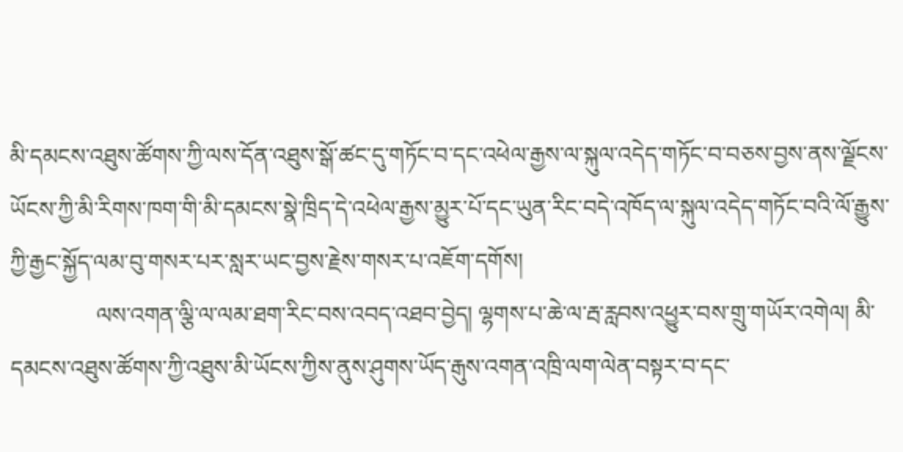མི་དམངས་འཐུས་ཚོགས་ཀྱི་ལས་དོན་འཐུས་སྒོ་ཚང་དུ་གཏོང་བ་དང་འཕེལ་རྒྱས་ལ་སྐུལ་འདེད་གཏོང་བ་བཅས་བྱས་ནས་ལྗོངས་ཡོངས་ཀྱི་མི་རིགས་ཁག་གི་མི་དམངས་སྣེ་ཁྲིད་དེ་འཕེལ་རྒྱས་མྱུར་པོ་དང་ཡུན་རིང་བདེ་འཁོད་ལ་སྐུལ་འདེད་གཏོང་བའི་ལོ་རྒྱུས་ཀྱི་རྒྱང་སྐྱོད་ལམ་བུ་གསར་པར་སླར་ཡང་བྱས་རྗེས་གསར་པ་འཇོག་དགོས།
               ལས་འགན་ལྕི་ལ་ལམ་ཐག་རིང་བས་འབད་འཐབ་བྱེད། ལྷགས་པ་ཆེ་ལ་རྦ་རླབས་འཕྱུར་བས་གྲུ་གཡོར་འགེལ། མི་དམངས་འཐུས་ཚོགས་ཀྱི་འཐུས་མི་ཡོངས་ཀྱིས་ནུས་ཤུགས་ཡོད་རྒུས་འགན་འཁྲི་ལག་ལེན་བསྟར་བ་དང་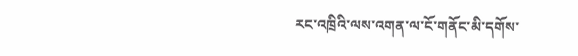རང་འཁྲིའི་ལས་འགན་ལ་ངོ་གནོང་མི་དགོས་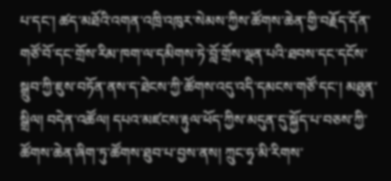པ་དང་། ཚད་མཐོའི་འགན་འཁྲི་འཁུར་སེམས་ཀྱིས་ཚོགས་ཆེན་གྱི་བརྗོད་དོན་གཙོ་བོ་དང་གྲོས་རིམ་ཁག་ལ་དམིགས་ཏེ་བློ་གྲོས་ལྡན་པའི་ཐབས་དང་དངོས་སྒྲུབ་ཀྱི་ཇུས་བཏོན་ནས་ད་ཐེངས་ཀྱི་ཚོགས་འདུ་འདི་དམངས་གཙོ་དང་། མཐུན་སྒྲིལ། བདེན་འཚོལ། དཔའ་མཛངས་རྟུལ་ཕོད་ཀྱིས་མདུན་དུ་སྐྱོད་པ་བཅས་ཀྱི་ཚོགས་ཆེན་ཞིག་ཏུ་ཚོགས་ཐུབ་པ་བྱས་ནས། ཀྲུང་ཧྭ་མི་རིགས་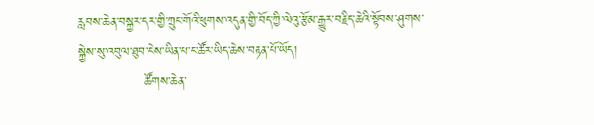རླབས་ཆེན་བསྐྱར་དར་གྱི་ཀྲུང་གོའི་ཕུགས་འདུན་གྱི་བོད་ཀྱི་ལེའུ་རྩོམ་རྒྱུར་བརྗིད་ཆེའི་སྟོབས་ཤུགས་སྐྱེས་སུ་འབུལ་ཐུབ་ངེས་ཡིན་པ་ང་ཚོར་ཡིད་ཆེས་བརྟན་པོ་ཡོད།
               ཚོགས་ཆེན་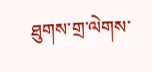ཐུགས་གྲ་ལེགས་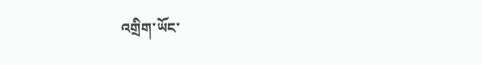འགྲིག་ཡོང་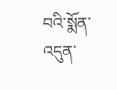བའི་སྨོན་འདུན་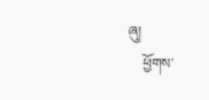ཞུ།
    ཕྱོགས་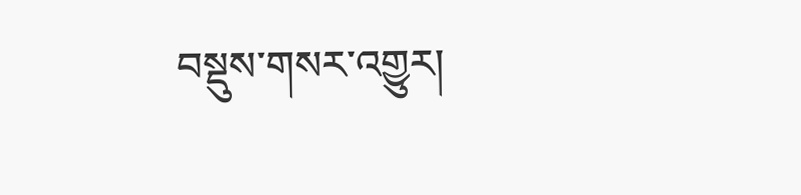བསྡུས་གསར་འགྱུར།